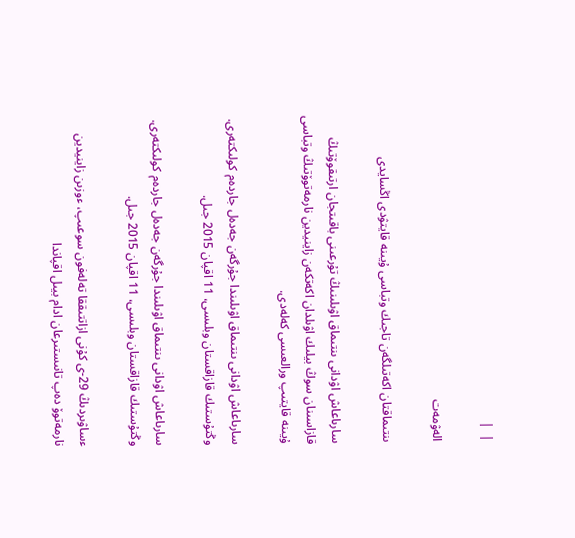|  |

الەۋمەت

ىنتىماقتان اكەتىلگەن تاجىك وتباسى ۇيىنە قايتۋدى اڭسايدى

سارىاعاش اۋدانى ىنتىماق اۋىلىنىڭ تۇرعىنى باقىتجان ارتىقوۆتىڭ قازاسىنان سوڭ بيلىك اۋىلدان اكەتكەن زاينيدين نارمەتوۆتىڭ وتباسى ۇيىنە قايتىپ ورالعىسى كەلەدى.

سارىاعاش اۋدانى ىنتىماق اۋىلىندا جۇرگەن جەدەل جاردەم كولىكتەرى. وڭتۇستىك قازاقستان وبلىسى، 11 اقپان 2015 جىل.

سارىاعاش اۋدانى ىنتىماق اۋىلىندا جۇرگەن جەدەل جاردەم كولىكتەرى. وڭتۇستىك قازاقستان وبلىسى، 11 اقپان 2015 جىل.

ءساۋىردىڭ 29-ى كۇنى ازاتتىققا تەلەفون سوعىپ، ءوزىن زاينيدين نارمەتوۆ دەپ تانىستىرعان ادام بيىل اقپاندا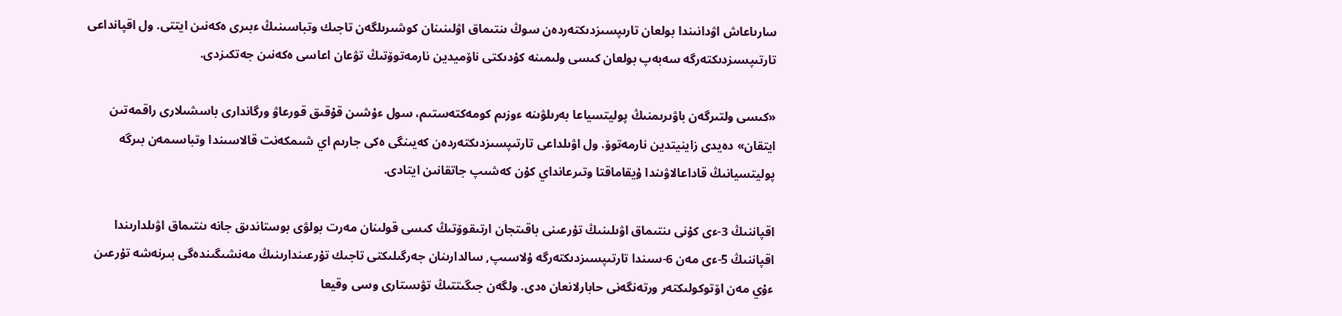سارىاعاش اۋدانىندا بولعان تارىپسىزدىكتەردەن سوڭ ىنتىماق اۋلىنىنان كوشىرىلگەن تاجىك وتباسىنىڭ ءبىرى ەكەنىن ايتتى. ول اقپانداعى تارتىپسىزدىكتەرگە سەبەپ بولعان كىسى ولىمىنە كۇدىكتى ناۆميدين نارمەتوۆتىڭ تۋعان اعاسى ەكەنىن جەتكىزدى.

«كىسى ولتىرگەن باۋىرىمنىڭ پوليتسياعا بەرىلۋىنە ءوزىم كومەكتەستىم، سول ءۇشىن قۇقىق قورعاۋ ورگاندارى باسشىلارى راقمەتىن ايتقان» دەيدى زاينيتدين نارمەتوۆ. ول اۋىلداعى تارتىپسىزدىكتەردەن كەيىنگى ەكى جارىم اي شىمكەنت قالاسىندا وتباسىمەن بىرگە پوليتسيانىڭ قاداعالاۋىندا ۇيقاماقتا وتىرعانداي كۇن كەشىپ جاتقانىن ايتادى.

اقپاننىڭ 3-ءى كۇنى ىنتىماق اۋىلىنىڭ تۇرعىنى باقىتجان ارتىقوۆتىڭ كىسى قولىنان مەرت بولۋى بوستاندىق جانە ىنتىماق اۋىلدارىندا اقپاننىڭ 5-ءى مەن 6-سىندا تارتىپسىزدىكتەرگە ۇلاسىپ, سالدارىنان جەرگىلىكتى تاجىك تۇرعىندارىنىڭ مەنشىگىندەگى بىرنەشە تۇرعىن ءۇي مەن اۆتوكولىكتەر ورتەنگەنى حابارلانعان ەدى. ولگەن جىگىتتىڭ تۋىستارى وسى وقيعا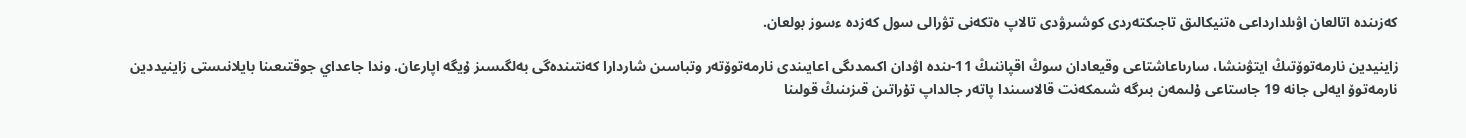كەزىندە اتالعان اۋىلدارداعى ەتنيكالىق تاجىكتەردى كوشىرۋدى تالاپ ەتكەنى تۋرالى سول كەزدە ءسوز بولعان.

زاينيدين نارمەتوۆتىڭ ايتۋىنشا، سارىاعاشتاعى وقيعادان سوڭ اقپاننىڭ 11-ىندە اۋدان اكىمدىگى اعايىندى نارمەتوۆتەر وتباسىن شاردارا كەنتىندەگى بەلگىسىز ۇيگە اپارعان. وندا جاعداي جوقتىعىنا بايلانىستى زاينيددين نارمەتوۆ ايەلى جانە 19 جاستاعى ۇلىمەن بىرگە شىمكەنت قالاسىندا پاتەر جالداپ تۇراتىن قىزىنىڭ قولىنا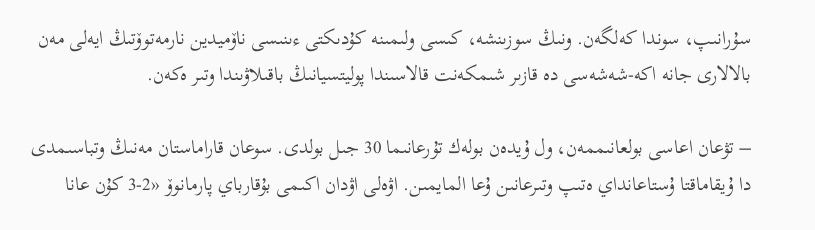سۇرانىپ، سوندا كەلگەن. ونىڭ سوزىنشە، كىسى ولىمىنە كۇدىكتى ءىنىسى ناۆميدين نارمەتوۆتىڭ ايەلى مەن بالالارى جانە اكە-شەشەسى دە قازىر شىمكەنت قالاسىندا پوليتسيانىڭ باقىلاۋىندا وتىر ەكەن.

– تۋعان اعاسى بولعانىممەن، ول ۇيدەن بولەك تۇرعانىما 30 جىل بولدى. سوعان قاراماستان مەنىڭ وتباسىمدى دا ۇيقاماقتا ۇستاعانداي ەتىپ وتىرعانىن ۇعا المايمىن. اۋەلى اۋدان اكىمى بۇقارباي پارمانوۆ «2-3 كۇن عانا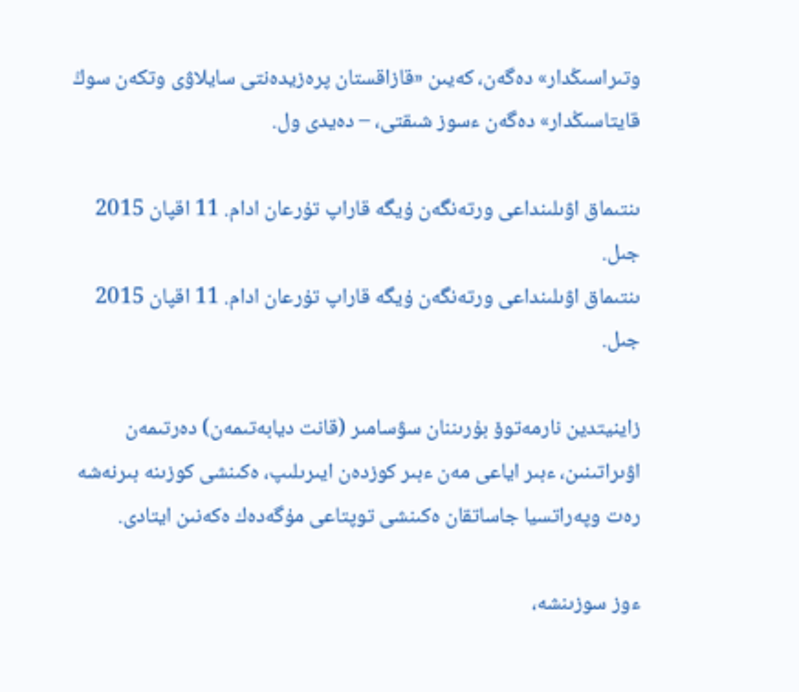وتىراسىڭدار» دەگەن، كەيىن «قازاقستان پرەزيدەنتى سايلاۋى وتكەن سوڭ قايتاسىڭدار» دەگەن ءسوز شىقتى، – دەيدى ول.

ىنتىماق اۋىلىنداعى ورتەنگەن ۇيگە قاراپ تۇرعان ادام. 11 اقپان 2015 جىل.
ىنتىماق اۋىلىنداعى ورتەنگەن ۇيگە قاراپ تۇرعان ادام. 11 اقپان 2015 جىل.

زاينيتدين نارمەتوۆ بۇرىننان سۋسامىر (قانت ديابەتىمەن) دەرتىمەن اۋىراتىنىن، ءبىر اياعى مەن ءبىر كوزدەن ايىرىلىپ، ەكىنشى كوزىنە بىرنەشە رەت وپەراتسيا جاساتقان ەكىنشى توپتاعى مۇگەدەك ەكەنىن ايتادى.

ءوز سوزىنشە،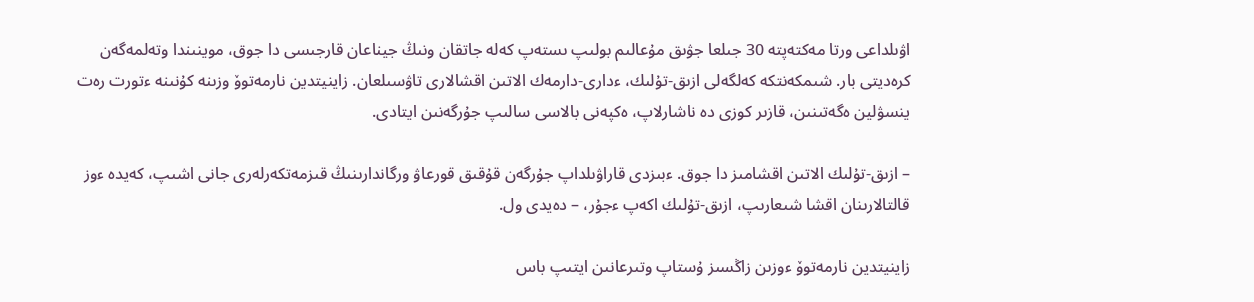اۋىلداعى ورتا مەكتەپتە 30 جىلعا جۋىق مۇعالىم بولىپ ىستەپ كەلە جاتقان ونىڭ جيناعان قارجىسى دا جوق، موينىندا وتەلمەگەن كرەديتى بار. شىمكەنتكە كەلگەلى ازىق-تۇلىك، ءدارى-دارمەك الاتىن اقشالارى تاۋسىلعان. زاينيتدين نارمەتوۆ وزىنە كۇنىنە ءتورت رەت ينسۋلين ەگەتىنىن، قازىر كوزى دە ناشارلاپ، ەكپەنى بالاسى سالىپ جۇرگەنىن ايتادى.

– ازىق-تۇلىك الاتىن اقشامىز دا جوق. ءبىزدى قاراۋىلداپ جۇرگەن قۇقىق قورعاۋ ورگاندارىنىڭ قىزمەتكەرلەرى جانى اشىپ، كەيدە ءوز قالتالارىنان اقشا شىعارىپ، ازىق-تۇلىك اكەپ ءجۇر، – دەيدى ول.

زاينيتدين نارمەتوۆ ءوزىن زاڭسىز ۇستاپ وتىرعانىن ايتىپ باس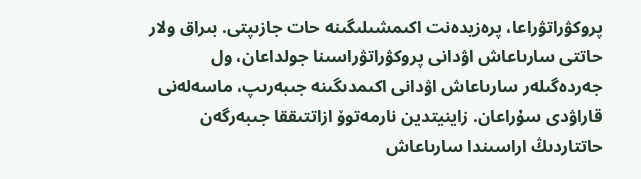پروكۋراتۋراعا، پرەزيدەنت اكىمشىلىگىنە حات جازىپتى. بىراق ولار حاتتى سارىاعاش اۋدانى پروكۋراتۋراسىنا جولداعان، ول جەردەگىلەر سارىاعاش اۋدانى اكىمدىگىنە جىبەرىپ، ماسەلەنى قاراۋدى سۇراعان. زاينيتدين نارمەتوۆ ازاتتىققا جىبەرگەن حاتتاردىڭ اراسىندا سارىاعاش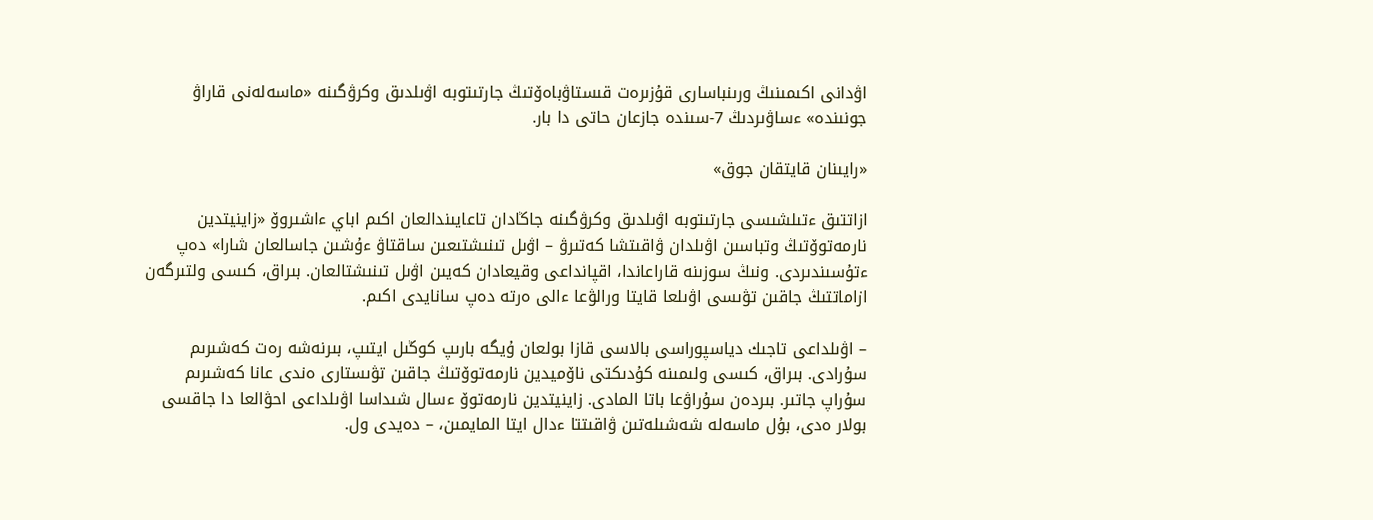اۋدانى اكىمىنىڭ ورىنباسارى قۇزىرەت قىستاۋباەۆتىڭ جارتىتوبە اۋىلدىق وكرۋگىنە «ماسەلەنى قاراۋ جونىندە» ءساۋىردىڭ 7-سىندە جازعان حاتى دا بار.

«رايىنان قايتقان جوق»

ازاتتىق ءتىلشىسى جارتىتوبە اۋىلدىق وكرۋگىنە جاڭادان تاعايىندالعان اكىم اباي ءاشىروۆ «زاينيتدين نارمەتوۆتىڭ وتباسىن اۋىلدان ۋاقىتشا كەتىرۋ – اۋىل تىنىشتىعىن ساقتاۋ ءۇشىن جاسالعان شارا» دەپ ءتۇسىندىردى. ونىڭ سوزىنە قاراعاندا، اقپانداعى وقيعادان كەيىن اۋىل تىنىشتالعان. بىراق، كىسى ولتىرگەن ازاماتتىڭ جاقىن تۋىسى اۋىلعا قايتا ورالۋعا ءالى ەرتە دەپ سانايدى اكىم.

– اۋىلداعى تاجىك دياسپوراسى بالاسى قازا بولعان ۇيگە بارىپ كوڭىل ايتىپ، بىرنەشە رەت كەشىرىم سۇرادى. بىراق، كىسى ولىمىنە كۇدىكتى ناۆميدين نارمەتوۆتىڭ جاقىن تۋىستارى ەندى عانا كەشىرىم سۇراپ جاتىر. بىردەن سۇراۋعا باتا المادى. زاينيتدين نارمەتوۆ ءسال شىداسا اۋىلداعى احۋالعا دا جاقسى بولار ەدى، بۇل ماسەلە شەشىلەتىن ۋاقىتتا ءدال ايتا المايمىن، – دەيدى ول.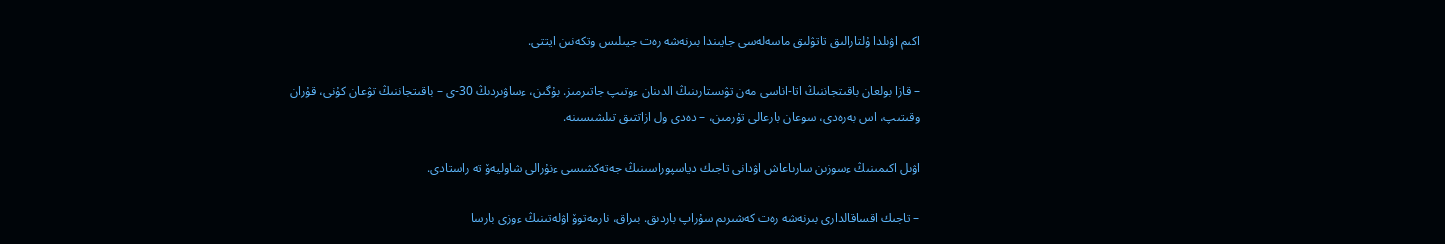اكىم اۋىلدا ۇلتارالىق تاتۋلىق ماسەلەسى جايىندا بىرنەشە رەت جيىلىس وتكەنىن ايتتى.

– قازا بولعان باقىتجاننىڭ اتا-اناسى مەن تۋىستارىنىڭ الدىنان ءوتىپ جاتىرمىز. بۇگىن، ءساۋىردىڭ 30-ى – باقىتجاننىڭ تۋعان كۇنى، قۇران وقىتىپ، اس بەرەدى، سوعان بارعالى تۇرمىن، – دەدى ول ازاتتىق تىلشىسىنە.

اۋىل اكىمىنىڭ ءسوزىن سارىاعاش اۋدانى تاجىك دياسپوراسىنىڭ جەتەكشىسى ءنۇرالى شاوليەۆ تە راستادى.

– تاجىك اقساقالدارى بىرنەشە رەت كەشىرىم سۇراپ باردىق. بىراق، نارمەتوۆ اۋلەتىنىڭ ءوزى بارسا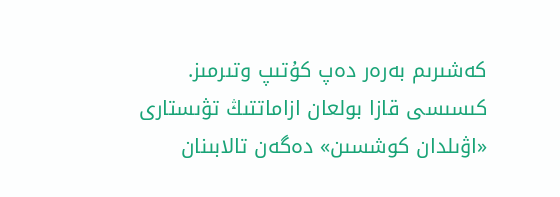كەشىرىم بەرەر دەپ كۇتىپ وتىرمىز. كىسىسى قازا بولعان ازاماتتىڭ تۋىستارى «اۋىلدان كوشسىن» دەگەن تالابىنان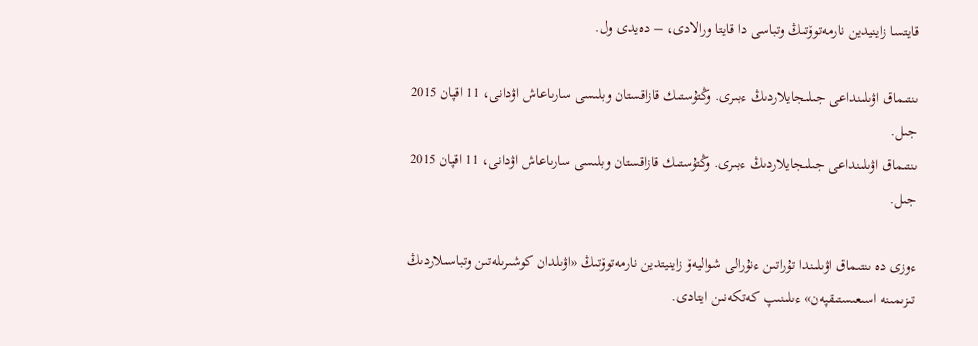قايتسا زاينيدين نارمەتوۆتىڭ وتباسى دا قايتا ورالادى، – دەيدى ول.

ىنتىماق اۋىلىنداعى جىلىجايلاردىڭ ءبىرى. وڭتۇستىك قازاقستان وبلىسى سارىاعاش اۋدانى، 11 اقپان 2015 جىل.
ىنتىماق اۋىلىنداعى جىلىجايلاردىڭ ءبىرى. وڭتۇستىك قازاقستان وبلىسى سارىاعاش اۋدانى، 11 اقپان 2015 جىل.

ءوزى دە ىنتىماق اۋىلىندا تۇراتىن ءنۇرالى شواليەۆ زاينيتدين نارمەتوۆتىڭ «اۋىلدان كوشىرىلەتىن وتباسىلاردىڭ تىزىمىنە اسىعىستىقپەن» ءىلىنىپ كەتكەنىن ايتادى.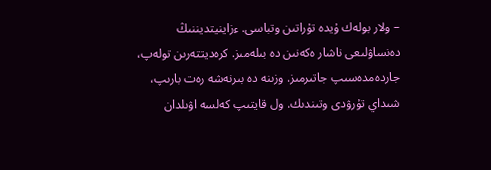– ولار بولەك ۇيدە تۇراتىن وتباسى. ءزاينيتديننىڭ دەنساۋلىعى ناشار ەكەنىن دە بىلەمىز. كرەديتتەرىن تولەپ، جاردەمدەسىپ جاتىرمىز. وزىنە دە بىرنەشە رەت بارىپ، شىداي تۇرۋدى وتىندىك. ول قايتىپ كەلسە اۋىلدان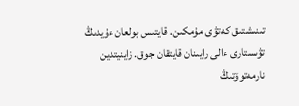تىنىشتىق كەتۋى مۇمكىن. قايتىس بولعان ءۇيدىڭ تۋىستارى ءالى رايىنان قايتقان جوق. زاينيتدين نارمەتوۆتىڭ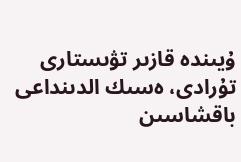ۇيىندە قازىر تۋىستارى تۇرادى، ەسىك الدىنداعى باقشاسىن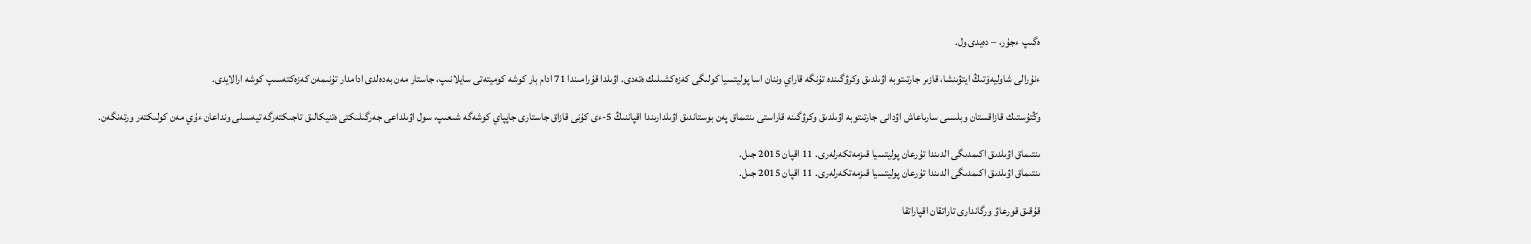ەگىپ ءجۇر، – دەيدى ول.

ءنۇرالى شاوليەۆتىڭ ايتۋىنشا، قازىر جارتىتوبە اۋىلدىق وكرۋگىندە تۇنگە قاراي وننان اسا پوليتسيا كولىگى كەزەكشىلىك ەتەدى. اۋىلدا قۇرامىندا 71 ادام بار كوشە كوميتەتى سايلانىپ، جاستار مەن بەدەلدى ادامدار تۇنىمەن كەزەكتەسىپ كوشە ارالايدى.

وڭتۇستىك قازاقستان وبلىسى سارىاعاش اۋدانى جارتىتوبە اۋىلدىق وكرۋگىنە قاراستى ىنتىماق پەن بوستاندىق اۋىلدارىندا اقپاننىڭ 5-ءى كۇنى قازاق جاستارى جاپپاي كوشەگە شىعىپ، سول اۋىلداعى جەرگىلىكتى ەتنيكالىق تاجىكتەرگە تيەسىلى ونداعان ءۇي مەن كولىكتەر ورتەنگەن.

ىنتىماق اۋىلدىق اكىمدىگى الدىندا تۇرعان پوليتسيا قىزمەتكەرلەرى. 11 اقپان 2015 جىل.
ىنتىماق اۋىلدىق اكىمدىگى الدىندا تۇرعان پوليتسيا قىزمەتكەرلەرى. 11 اقپان 2015 جىل.

قۇقىق قورعاۋ ورگاندارى تاراتقان اقپاراتقا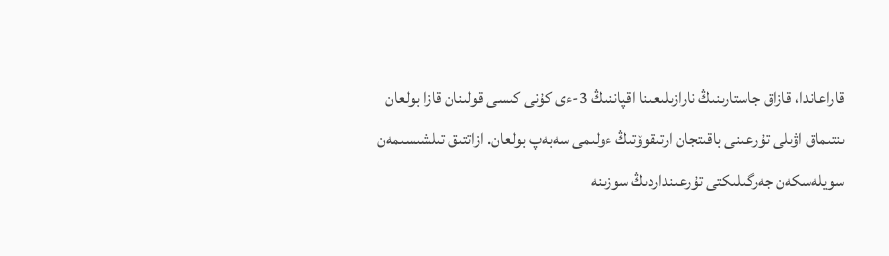قاراعاندا، قازاق جاستارىنىڭ نارازىلىعىنا اقپاننىڭ 3-ءى كۇنى كىسى قولىنان قازا بولعان ىنتىماق اۋىلى تۇرعىنى باقىتجان ارتىقوۆتىڭ ءولىمى سەبەپ بولعان. ازاتتىق تىلشىسىمەن سويلەسكەن جەرگىلىكتى تۇرعىنداردىڭ سوزىنە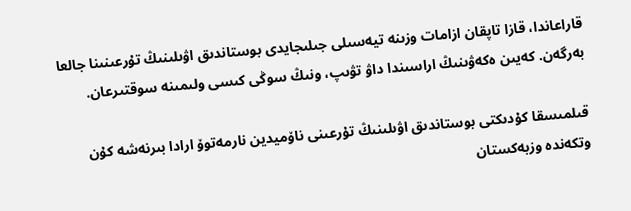قاراعاندا، قازا تاپقان ازامات وزىنە تيەسىلى جىلىجايدى بوستاندىق اۋىلىنىڭ تۇرعىنىنا جالعا بەرگەن. كەيىن ەكەۋىنىڭ اراسىندا داۋ تۋىپ، ونىڭ سوڭى كىسى ولىمىنە سوقتىرعان.

قىلمىسقا كۇدىكتى بوستاندىق اۋىلىنىڭ تۇرعىنى ناۆميدين نارمەتوۆ ارادا بىرنەشە كۇن وتكەندە وزبەكستان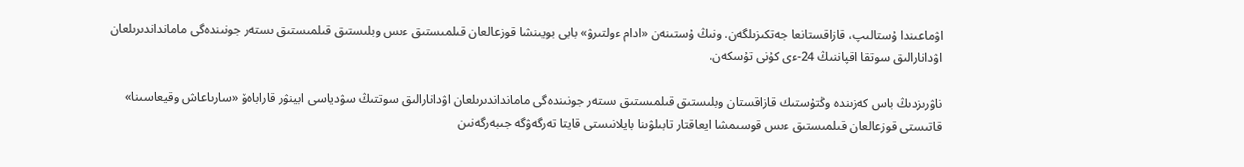اۋماعىندا ۇستالىپ، قازاقستانعا جەتكىزىلگەن. ونىڭ ۇستىنەن «ادام ءولتىرۋ» بابى بويىنشا قوزعالعان قىلمىستىق ءىس وبلىستىق قىلمىستىق ىستەر جونىندەگى مامانداندىرىلعان اۋدانارالىق سوتقا اقپاننىڭ 24-ءى كۇنى تۇسكەن.

ناۋرىزدىڭ باس كەزىندە وڭتۇستىك قازاقستان وبلىستىق قىلمىستىق ىستەر جونىندەگى مامانداندىرىلعان اۋدانارالىق سوتتىڭ سۋدياسى ابينۋر قاراباەۆ «سارىاعاش وقيعاسىنا» قاتىستى قوزعالعان قىلمىستىق ءىس قوسىمشا ايعاقتار تابىلۋىنا بايلانىستى قايتا تەرگەۋگە جىبەرگەنىن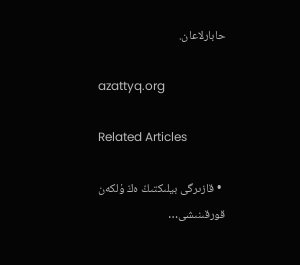حابارلاعان.

azattyq.org

Related Articles

  • قازىرگى بيلىكتىڭ ەڭ ۇلكەن قورقىنىشى…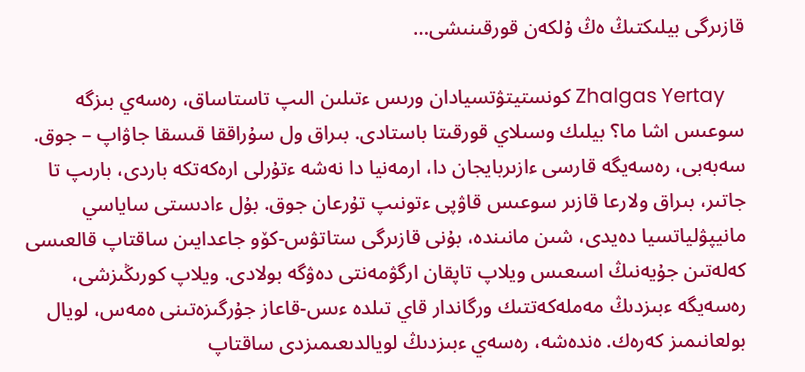قازىرگى بيلىكتىڭ ەڭ ۇلكەن قورقىنىشى…

    Zhalgas Yertay كونستيتۋتسيادان ورىس ءتىلىن الىپ تاستاساق، رەسەي بىزگە سوعىس اشا ما؟ بيلىك وسىلاي قورقىتا باستادى. بىراق ول سۇراققا قىسقا جاۋاپ – جوق. سەبەبى، رەسەيگە قارسى ءازىربايجان دا، ارمەنيا دا نەشە ءتۇرلى ارەكەتكە باردى، بارىپ تا جاتىر، بىراق ولارعا قازىر سوعىس قاۋپى ءتونىپ تۇرعان جوق. بۇل ءادىستى ساياسي مانيپۋلياتسيا دەيدى، شىن مانىندە، بۇنى قازىرگى ستاتۋس-كۆو جاعدايىن ساقتاپ قالعىسى كەلەتىن جۇيەنىڭ اسىعىس ويلاپ تاپقان ارگۋمەنتى دەۋگە بولادى. ويلاپ كورىڭىزشى، رەسەيگە ءبىزدىڭ مەملەكەتتىك ورگاندار قاي تىلدە ءىس-قاعاز جۇرگىزەتىنى ەمەس، لويال بولعانىمىز كەرەك. ەندەشە، رەسەي ءبىزدىڭ لويالدىعىمىزدى ساقتاپ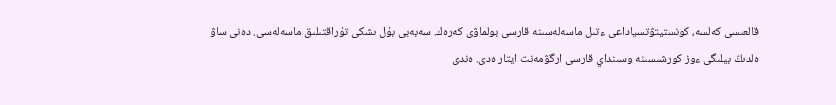قالعىسى كەلسە، كونستيتۋتسياداعى ءتىل ماسەلەسىنە قارسى بولماۋى كەرەك. سەبەبى بۇل ىشكى تۇراقتىلىق ماسەلەسى. دەنى ساۋ ەلدىڭ بيلىگى ءوز كورشىسىنە وسىنداي قارسى ارگۋمەنت ايتار ەدى. ەندى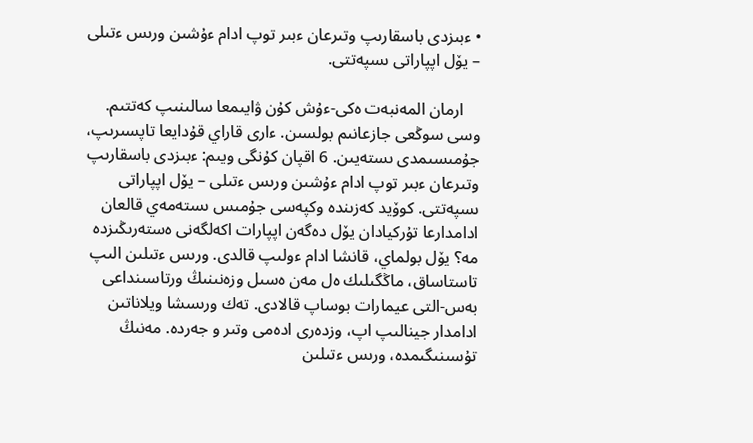• ءبىزدى باسقارىپ وتىرعان ءبىر توپ ادام ءۇشىن ورىس ءتىلى – يۆل اپپاراتى ىسپەتتى.

    ارمان المەنبەت ەكى-ءۇش كۇن ۋايىمعا سالىنىپ كەتتىم. وسى سوڭعى جازعانىم بولسىن. ءارى قاراي قۇدايعا تاپسىرىپ، جۇمىسىمدى ىستەيىن. 6 اقپان كۇنگى ويىم: ءبىزدى باسقارىپ وتىرعان ءبىر توپ ادام ءۇشىن ورىس ءتىلى – يۆل اپپاراتى ىسپەتتى. كوۆيد كەزىندە وكپەسى جۇمىس ىستەمەي قالعان ادامدارعا تۇركيادان يۆل دەگەن اپپارات اكەلگەنى ەستەرىڭىزدە مە؟ يۆل بولماي، قانشا ادام ءولىپ قالدى. ورىس ءتىلىن الىپ تاستاساق، ماڭگىلىك ەل مەن ەسىل وزەنىنىڭ ورتاسىنداعى بەس-التى عيمارات بوساپ قالادى. تەك ورىسشا ويلاناتىن ادامدار جينالىپ اپ، وزدەرى ادەمى وتىر و جەردە. مەنىڭ تۇسىنىگىمدە، ورىس ءتىلىن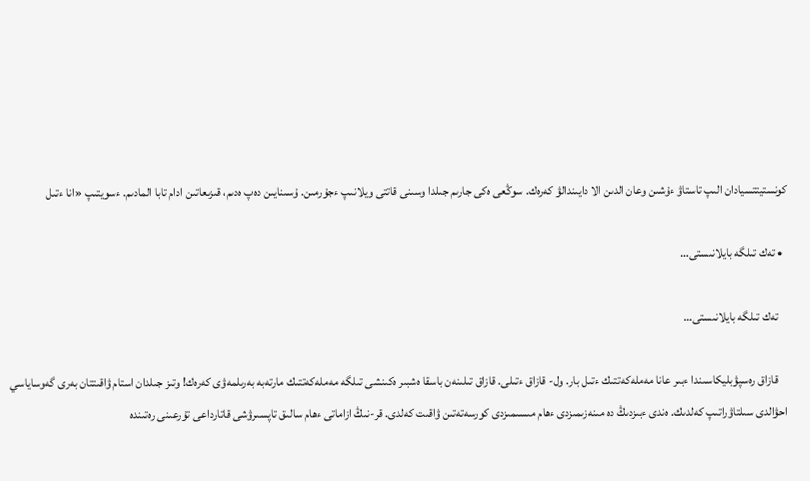كونستيتتسيادان الىپ تاستاۋ ءۇشىن وعان الدىن الا دايىندالۋ كەرەك. سوڭعى ەكى جارىم جىلدا وسىنى قاتتى ويلانىپ ءجۇرمىن. ۇسىنايىن دەپ ەدىم، قىزىعاتىن ادام تابا المادىم. ءسويتىپ «انا ءتىل

  • تەك تىلگە بايلانىستى…

    تەك تىلگە بايلانىستى…

    قازاق رەسپۋبليكاسىندا ءبىر عانا مەملەكەتتىك ءتىل بار. ول- قازاق ءتىلى. قازاق تىلىنەن باسقا ەشبىر ەكىنشى تىلگە مەملەكەتتىك مارتەبە بەرىلمەۋى كەرەك! وتىز جىلدان استام ۋاقىتتان بەرى گەوساياسي احۋالدى سىلتاۋراتىپ كەلدىك. ەندى ءبىزدىڭ دە مىنەزىمىزدى ءھام مىسىمىزدى كورسەتەتىن ۋاقىت كەلدى. قر-نىڭ ازاماتى ءھام سالىق تاپسىرۋشى قاتارداعى تۇرعىنى رەتىندە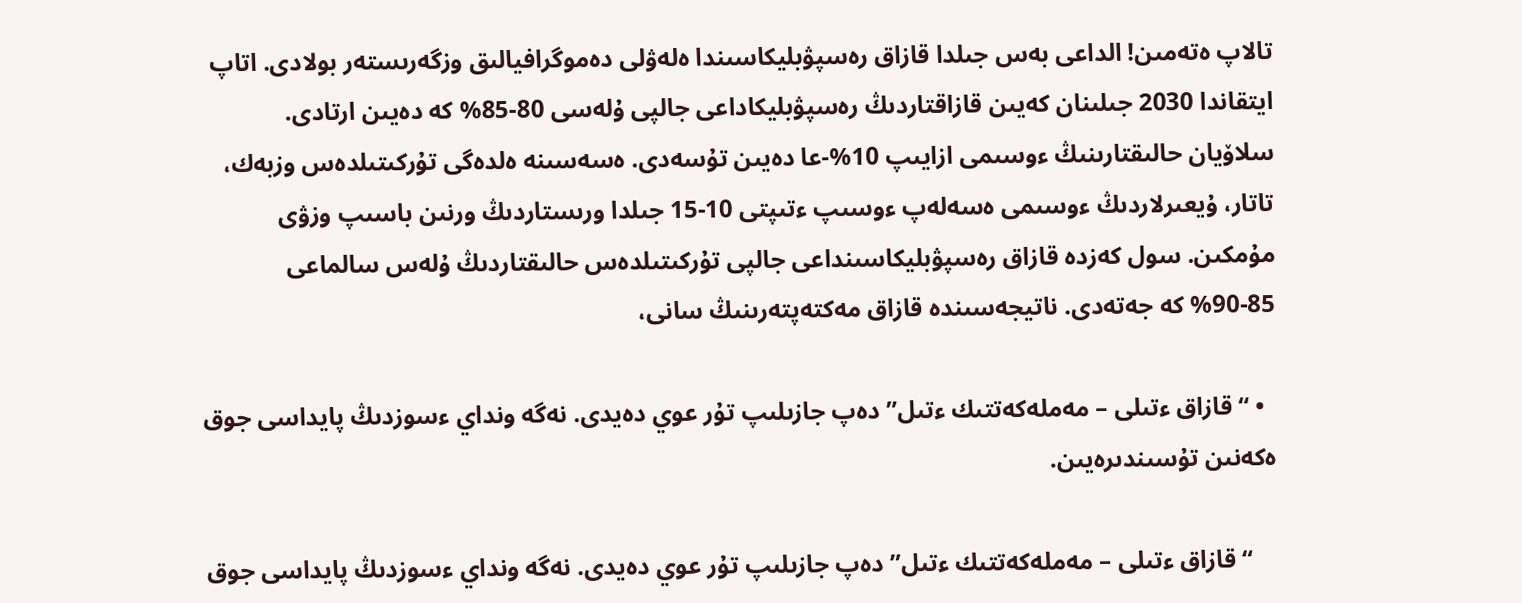تالاپ ەتەمىن! الداعى بەس جىلدا قازاق رەسپۋبليكاسىندا ەلەۋلى دەموگرافيالىق وزگەرىستەر بولادى. اتاپ ايتقاندا 2030 جىلىنان كەيىن قازاقتاردىڭ رەسپۋبليكاداعى جالپى ۇلەسى 80-85% كە دەيىن ارتادى. سلاۆيان حالىقتارىنىڭ ءوسىمى ازايىپ 10%-عا دەيىن تۇسەدى. ەسەسىنە ەلدەگى تۇركىتىلدەس وزبەك، تاتار، ۇيعىرلاردىڭ ءوسىمى ەسەلەپ ءوسىپ ءتىپتى 10-15 جىلدا ورىستاردىڭ ورنىن باسىپ وزۋى مۇمكىن. سول كەزدە قازاق رەسپۋبليكاسىنداعى جالپى تۇركىتىلدەس حالىقتاردىڭ ۇلەس سالماعى 85-90% كە جەتەدى. ناتيجەسىندە قازاق مەكتەپتەرىنىڭ سانى،

  • “قازاق ءتىلى – مەملەكەتتىك ءتىل” دەپ جازىلىپ تۇر عوي دەيدى. نەگە ونداي ءسوزدىڭ پايداسى جوق ەكەنىن تۇسىندىرەيىن.

    “قازاق ءتىلى – مەملەكەتتىك ءتىل” دەپ جازىلىپ تۇر عوي دەيدى. نەگە ونداي ءسوزدىڭ پايداسى جوق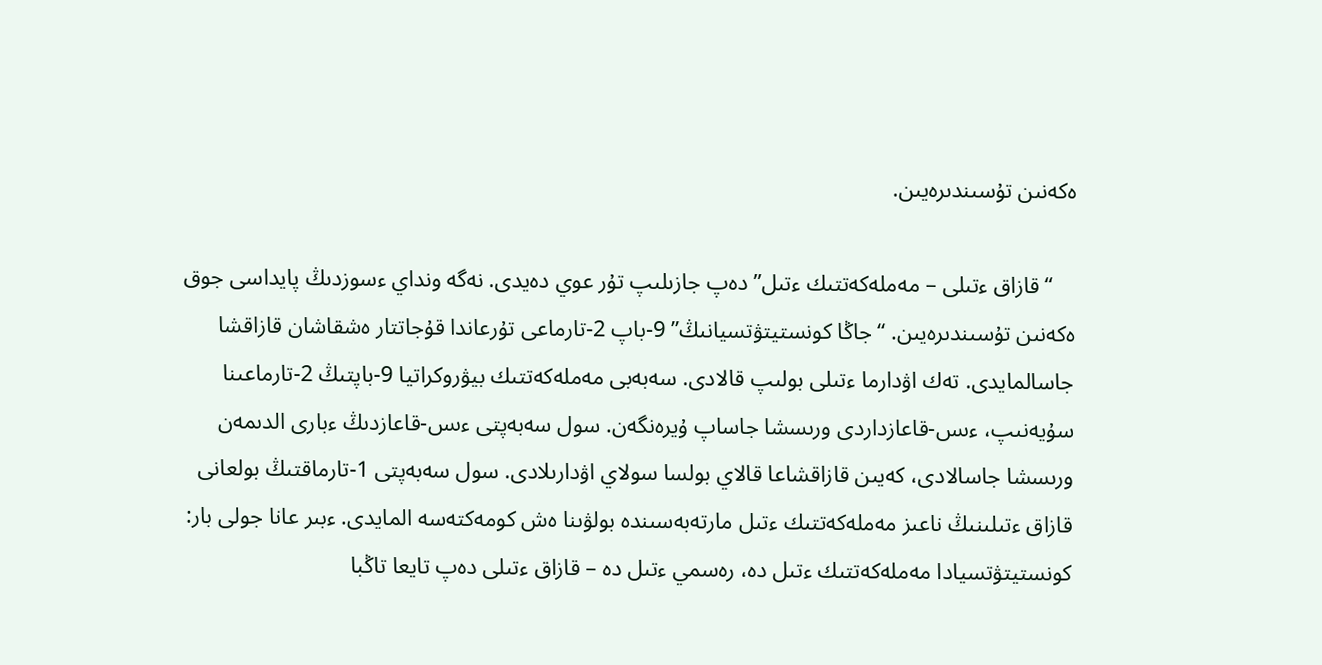ەكەنىن تۇسىندىرەيىن.

    “قازاق ءتىلى – مەملەكەتتىك ءتىل” دەپ جازىلىپ تۇر عوي دەيدى. نەگە ونداي ءسوزدىڭ پايداسى جوق ەكەنىن تۇسىندىرەيىن. “جاڭا كونستيتۋتسيانىڭ” 9-باپ 2-تارماعى تۇرعاندا قۇجاتتار ەشقاشان قازاقشا جاسالمايدى. تەك اۋدارما ءتىلى بولىپ قالادى. سەبەبى مەملەكەتتىك بيۋروكراتيا 9-باپتىڭ 2-تارماعىنا سۇيەنىپ، ءىس-قاعازداردى ورىسشا جاساپ ۇيرەنگەن. سول سەبەپتى ءىس-قاعازدىڭ ءبارى الدىمەن ورىسشا جاسالادى، كەيىن قازاقشاعا قالاي بولسا سولاي اۋدارىلادى. سول سەبەپتى 1-تارماقتىڭ بولعانى قازاق ءتىلىنىڭ ناعىز مەملەكەتتىك ءتىل مارتەبەسىندە بولۋىنا ەش كومەكتەسە المايدى. ءبىر عانا جولى بار: كونستيتۋتسيادا مەملەكەتتىك ءتىل دە، رەسمي ءتىل دە – قازاق ءتىلى دەپ تايعا تاڭبا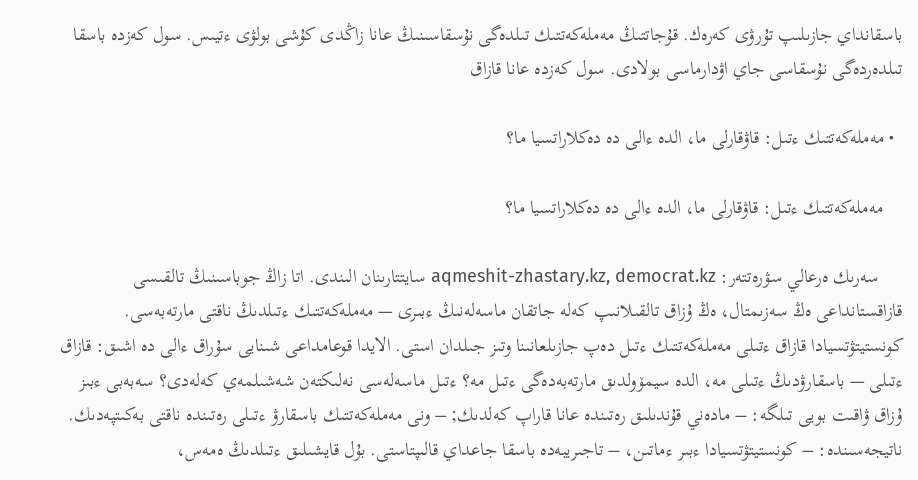باسقانداي جازىلىپ تۇرۋى كەرەك. قۇجاتتىڭ مەملەكەتتىك تىلدەگى نۇسقاسىنىڭ عانا زاڭدى كۇشى بولۋى ءتيىس. سول كەزدە باسقا تىلدەردەگى نۇسقاسى جاي اۋدارماسى بولادى. سول كەزدە عانا قازاق

  • مەملەكەتتىك ءتىل: قاۋقارلى ما، الدە ءالى دە دەكلاراتسيا ما؟

    مەملەكەتتىك ءتىل: قاۋقارلى ما، الدە ءالى دە دەكلاراتسيا ما؟

     سەرىك ەرعالي سۋرەتتەر: aqmeshit-zhastary.kz, democrat.kz سايتتارىنان الىندى. اتا زاڭ جوباسىنىڭ تالقىسى قازاقستانداعى ەڭ سەزىمتال، ەڭ ۇزاق تالقىلانىپ كەلە جاتقان ماسەلەنىڭ ءبىرى — مەملەكەتتىك ءتىلدىڭ ناقتى مارتەبەسى. كونستيتۋتسيادا قازاق ءتىلى مەملەكەتتىك ءتىل دەپ جازىلعانىنا وتىز جىلدان استى. الايدا قوعامداعى شىنايى سۇراق ءالى دە اشىق: قازاق ءتىلى — باسقارۋدىڭ ءتىلى مە، الدە سيمۆولدىق مارتەبەدەگى ءتىل مە؟ ءتىل ماسەلەسى نەلىكتەن شەشىلمەي كەلەدى؟ سەبەبى ءبىز ۇزاق ۋاقىت بويى تىلگە: – مادەني قۇندىلىق رەتىندە عانا قاراپ كەلدىك; – ونى مەملەكەتتىك باسقارۋ ءتىلى رەتىندە ناقتى بەكىتپەدىك. ناتيجەسىندە: – كونستيتۋتسيادا ءبىر ءماتىن، – تاجىريبەدە باسقا جاعداي قالىپتاستى. بۇل قايشىلىق ءتىلدىڭ ەمەس،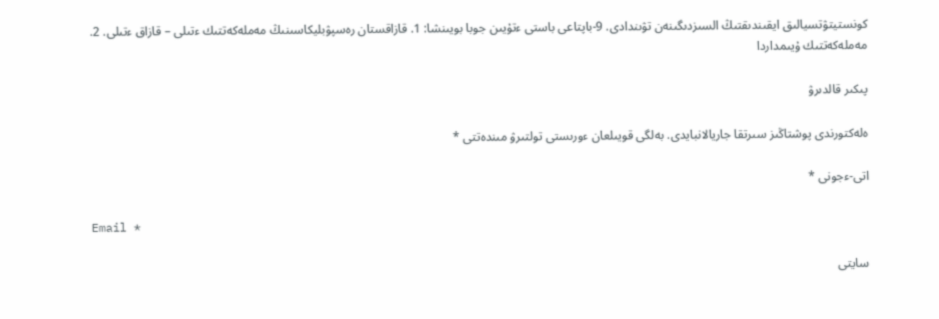كونستيتۋتسيالىق ايقىندىقتىڭ السىزدىگىنەن تۋىندادى. 9-باپتاعى باستى ءتۇيىن جوبا بويىنشا: 1. قازاقستان رەسپۋبليكاسىنىڭ مەملەكەتتىك ءتىلى – قازاق ءتىلى. 2. مەملەكەتتىك ۇيىمداردا

پىكىر قالدىرۋ

ەلەكتورندى پوشتاڭىز سىرتقا جاريالانبايدى. بەلگى قويىلعان ءورىستى تولتىرۋ مىندەتتى *

اتى-ءجونى *

Email *

سايتى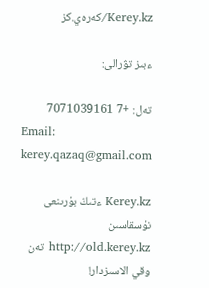Kerey.kz/كەرەي.كز

ءبىز تۋرالى:

تەل: +7 7071039161
Email: kerey.qazaq@gmail.com

Kerey.kz ءتىڭ بۇرىنعى نۇسقاسىن http://old.kerey.kz تەن وقي الاسىزدار!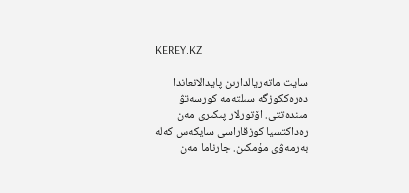KEREY.KZ

سايت ماتەريالدارىن پايدالانعاندا دەرەككوزگە سىلتەمە كورسەتۋ مىندەتتى. اۆتورلار پىكىرى مەن رەداكتسيا كوزقاراسى سايكەس كەلە بەرمەۋى مۇمكىن. جارناما مەن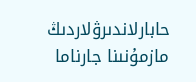حابارلاندىرۋلاردىڭ مازمۇنىنا جارناما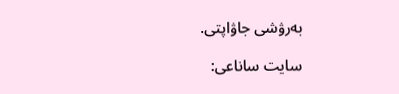بەرۋشى جاۋاپتى.

سايت ساناعى: